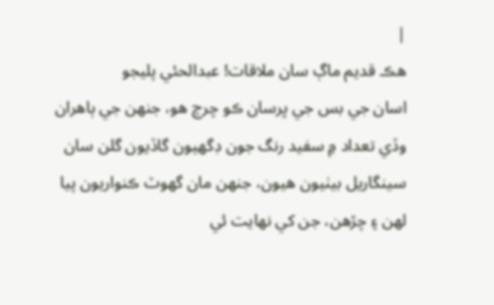|
هڪ قديم ماڳ سان ملاقات! عبدالحئي پليجو
اسان جي بس جي ڀرسان ڪو چرچ هو، جنهن جي ٻاهران وڏي تعداد ۾ سفيد رنگ جون ڊگهيون گاڏيون گلن سان سينگاريل بيٺيون هيون، جنهن مان گهوٽ ڪنواريون پيا لهن ۽ چڙهن، جن کي نهايت ئي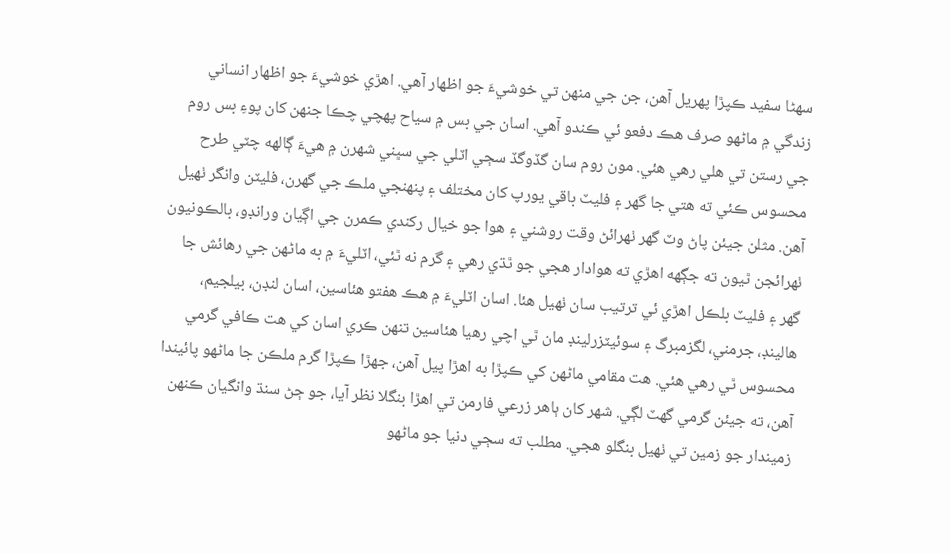سهڻا سفيد ڪپڙا پهريل آهن، جن جي منهن تي خوشيءَ جو اظهار آهي. اهڙي خوشيءَ جو اظهار انساني زندگي ۾ ماڻهو صرف هڪ دفعو ئي ڪندو آهي. اسان جي بس ۾ سياح پهچي چڪا جنهن کان پوءِ بس روم جي رستن تي هلي رهي هئي. مون روم سان گڏوگڏ سڄي اٽلي جي سڀني شهرن ۾ هيءَ ڳالهه چٽي طرح محسوس ڪئي ته هتي جا گهر ۽ فليٽ باقي يورپ کان مختلف ۽ پنهنجي ملڪ جي گهرن، فليٽن وانگر ٺهيل آهن. مثلن جيئن پاڻ وٽ گهر ٺهرائڻ وقت روشني ۽ هوا جو خيال رکندي ڪمرن جي اڳيان ورانڊو، بالڪونيون ٺهرائجن ٿيون ته جڳهه اهڙي ته هوادار هجي جو ٿڌي رهي ۽ گرم نه ٿئي، اٽليءَ ۾ به ماڻهن جي رهائش جا گهر ۽ فليٽ بلڪل اهڙي ئي ترتيب سان ٺهيل هئا. اسان اٽليءَ ۾ هڪ هفتو هئاسين، اسان لنڊن، بيلجيم، هالينڊ، جرمني، لگزمبرگ ۽ سوئيٽزرلينڊ مان ٿي اچي رهيا هئاسين تنهن ڪري اسان کي هت ڪافي گرمي محسوس ٿي رهي هئي. هت مقامي ماڻهن کي ڪپڙا به اهڙا پيل آهن، جهڙا ڪپڙا گرم ملڪن جا ماڻهو پائيندا آهن، ته جيئن گرمي گهٽ لڳي. شهر کان ٻاهر زرعي فارمن تي اهڙا بنگلا نظر آيا، جو ڄڻ سنڌ وانگيان ڪنهن زميندار جو زمين تي ٺهيل بنگلو هجي. مطلب ته سڄي دنيا جو ماڻهو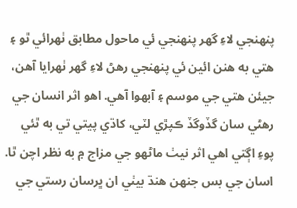پنهنجي لاءِ گهر پنهنجي ئي ماحول مطابق ٺهرائي ٿو ۽ هتي به هنن ائين ئي پنهنجي رهڻ لاءِ گهر ٺهرايا آهن، جيئن هتي جي موسم ۽ آبهوا آهي. اهو اثر انسان جي رهڻي سان گڏوگڏ ڪپڙي لٽي، کاڌي پيتي تي به ٿئي پوءِ اڳتي اهي اثر نيٺ ماڻهو جي مزاج ۾ به نظر اچن ٿا. اسان جي بس جنهن هنڌ بيٺي ان ڀرسان رستي جي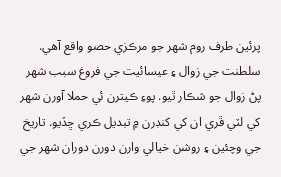پرئين طرف روم شهر جو مرڪزي حصو واقع آهي. سلطنت جي زوال ۽ عيسائيت جي فروغ سبب شهر پڻ زوال جو شڪار ٿيو. پوءِ ڪيترن ئي حملا آورن شهر کي لٽي ڦري ان کي کنڊرن ۾ تبديل ڪري ڇڏيو. تاريخ جي وچئين ۽ روشن خيالي وارن دورن دوران شهر جي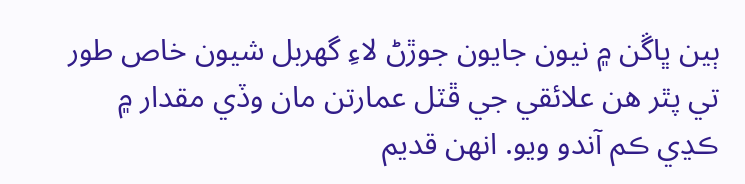ٻين ڀاڱن ۾ نيون جايون جوڙڻ لاءِ گهربل شيون خاص طور تي پٿر هن علائقي جي ڦٽل عمارتن مان وڏي مقدار ۾ ڪڍي ڪم آندو ويو. انهن قديم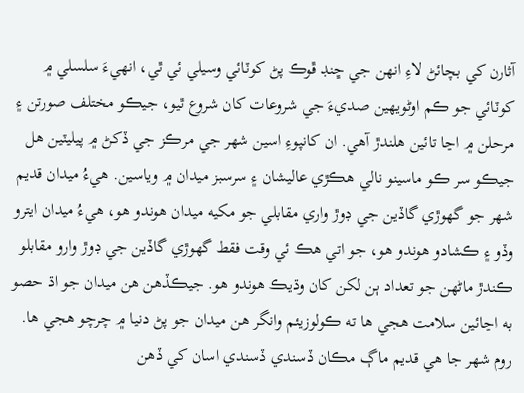آثارن کي بچائڻ لاءِ انهن جي ڇنڊ ڦوڪ پڻ کوٽائي وسيلي ئي ٿي، انهيءَ سلسلي ۾ کوٽائي جو ڪم اوڻويهين صديءَ جي شروعات کان شروع ٿيو، جيڪو مختلف صورتن ۽ مرحلن ۾ اڃا تائين هلندڙ آهي. ان کانپوءِ اسين شهر جي مرڪز جي ڏکڻ ۾ پيليٽين هل جيڪو سر ڪو ماسينو نالي هڪڙي عاليشان ۽ سرسبز ميدان ۾ وياسين. هيءُ ميدان قديم شهر جو گهوڙي گاڏين جي ڊوڙ واري مقابلي جو مکيه ميدان هوندو هو، هيءُ ميدان ايترو وڏو ۽ ڪشادو هوندو هو، جو اتي هڪ ئي وقت فقط گهوڙي گاڏين جي ڊوڙ وارو مقابلو ڪندڙ ماڻهن جو تعداد ٻن لکن کان وڌيڪ هوندو هو. جيڪڏهن هن ميدان جو اڌ حصو به اڃائين سلامت هجي ها ته ڪولوزيئم وانگر هن ميدان جو پڻ دنيا ۾ چرچو هجي ها. روم شهر جا هي قديم ماڳ مڪان ڏسندي ڏسندي اسان کي ڏهن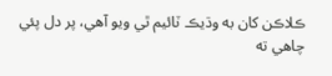ڪلاڪن کان به وڌيڪ ٽائيم ٿي ويو آهي، پر دل پئي چاهي ته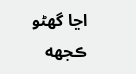اڃا گهڻو ڪجهه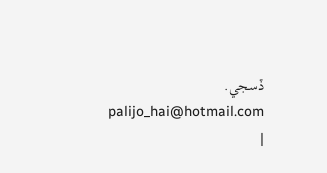ڏسجي. palijo_hai@hotmail.com |